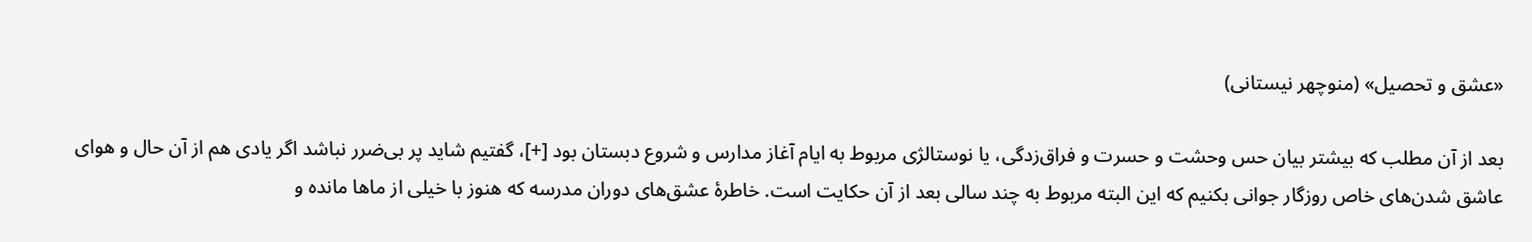«عشق و تحصیل» (منوچهر نیستانی)

بعد از آن مطلب که بیشتر بیان حس وحشت و حسرت و فراق‌زدگی، یا نوستالژی مربوط به ایام آغاز مدارس و شروع دبستان بود [+]، گفتیم شاید پر بی‌ضرر نباشد اگر یادی هم از آن حال و هوای عاشق شدن‌های خاص روزگار جوانی بکنیم که این البته مربوط به چند سالی بعد از آن حکایت است. خاطرۀ عشق‌های دوران مدرسه که هنوز با خیلی از ماها مانده و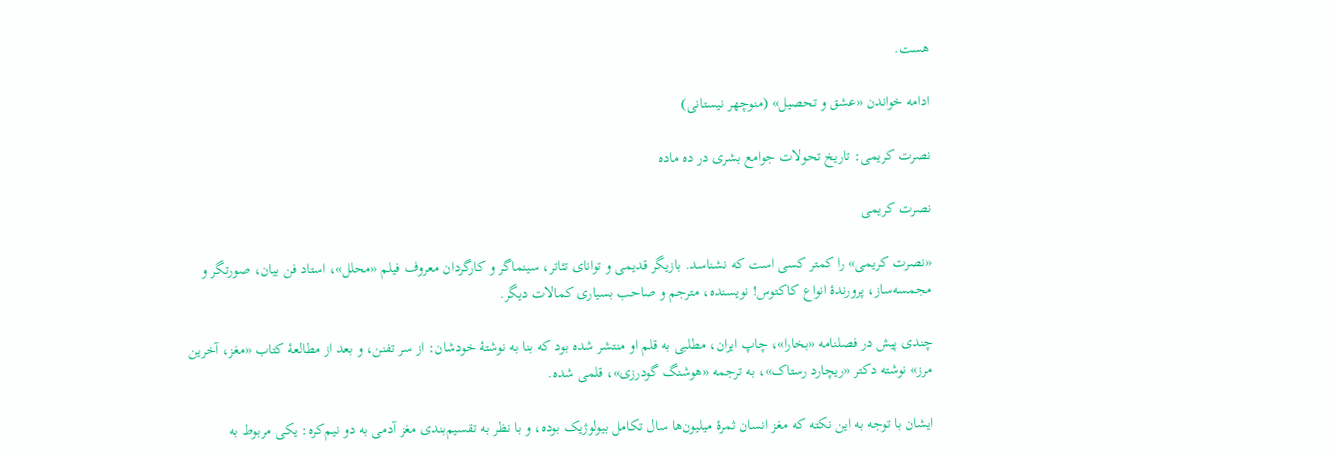هست.

ادامه خواندن «عشق و تحصیل» (منوچهر نیستانی)

نصرت کریمی: تاریخ تحولات جوامع بشری در ده ماده

نصرت کریمی

«نصرت کریمی» را کمتر کسی است که نشناسد. بازیگر قدیمی و توانای تئاتر، سینماگر و کارگردان معروف فیلم «محلل»، استاد فن بیان، صورتگر و مجمسه‌ساز، پرورندۀ انواع کاکتوس! نویسنده، مترجم و صاحب بسیاری کمالات دیگر.

چندی پیش در فصلنامه «بخارا»، چاپ ایران، مطلبی به قلم او منتشر شده بود که بنا به نوشتۀ خودشان: از سر تفنن، و بعد از مطالعۀ کتاب «مغز، آخرین مرز» نوشته دکتر «ریچارد رستاک»، به ترجمه «هوشنگ گودرزی»، قلمی شده.

ایشان با توجه به این نکته که مغز انسان ثمرۀ میلیون‌ها سال تکامل بیولوژیک بوده، و با نظر به تقسیم‌بندی مغز آدمی به دو نیم‌کره: یکی مربوط به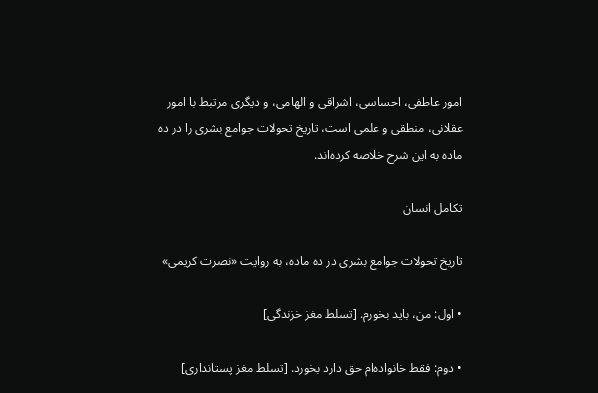امور عاطفی، احساسی، اشراقی و الهامی، و دیگری مرتبط با امور عقلانی، منطقی و علمی است، تاریخ تحولات جوامع بشری را در ده ماده به این شرح خلاصه کرده‌اند.

تکامل انسان

تاریخ تحولات جوامع بشری در ده ماده، به روایت «نصرت کریمی»

• اول: من، باید بخورم. [تسلط مغز خزندگی]

• دوم: فقط خانواده‌ام حق دارد بخورد. [تسلط مغز پستانداری]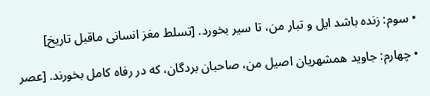• سوم: زنده باشد ایل و تبار من، تا سیر بخورد. [تسلط مغز انسانی ماقبل تاریخ]

• چهارم: جاوید همشهریان اصیل من، صاحبان بردگان، که در رفاه کامل بخورند. [عصر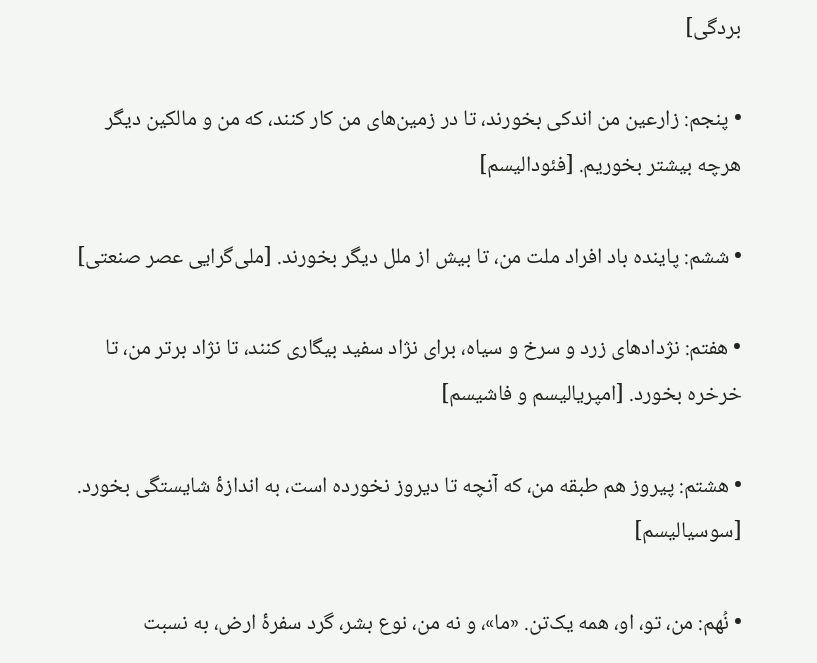بردگی]

• پنجم: زارعین من اندکی بخورند، تا در زمین‌های من کار کنند، که من و مالکین دیگر هرچه بیشتر بخوریم. [فئودالیسم]

• ششم: پاینده باد افراد ملت من، تا بیش از ملل دیگر بخورند. [ملی‌گرایی عصر صنعتی]

• هفتم: نژدادهای زرد و سرخ و سیاه، برای نژاد سفید بیگاری کنند، تا نژاد برتر من، تا خرخره بخورد. [امپریالیسم و فاشیسم]

• هشتم: پیروز هم طبقه من، که آنچه تا دیروز نخورده است، به اندازۀ شایستگی بخورد. [سوسیالیسم]

• نُهم: من، تو، او، همه یک‌تن. «ما»، و نه من، نوع بشر، گرد سفرۀ ارض، به نسبت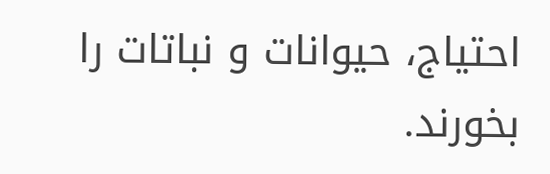احتیاج، حیوانات و نباتات را بخورند.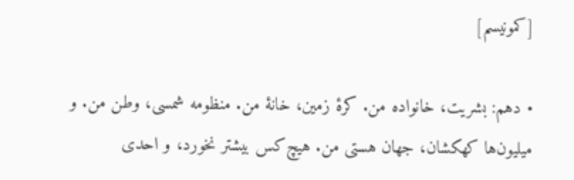[کمونیسم]

• دهم: بشریت، خانواده من. کرۀ زمین، خانۀ من. منظومه شمسی، وطن من. و میلیون‌ها کهکشان، جهان هستی من. هیچ‌کس بیشتر نخورد، و احدی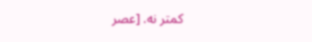کمتر نه. [عصر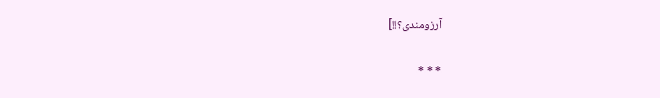آرزومندی؟!!]

* * *